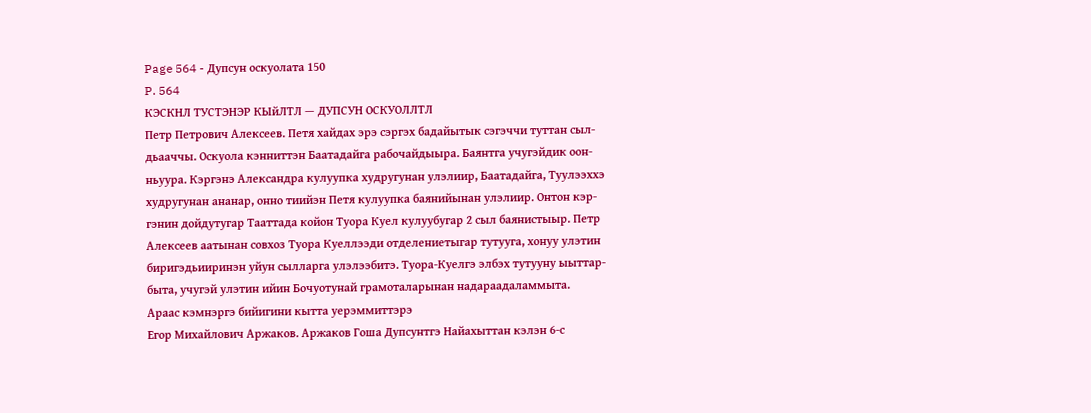Page 564 - Дупсун оскуолата 150
P. 564
КЭСКНЛ ТУСТЭНЭР КЫйЛТЛ — ДУПСУН ОСКУОЛЛТЛ
Петр Петрович Алексеев. Петя хайдах эрэ сэргэх бадайытык сэгэччи туттан сыл-
дьааччы. Оскуола кэнниттэн Баатадайга рабочайдыыра. Баянтга учугэйдик оон-
ньуура. Кэргэнэ Александра кулуупка худругунан улэлиир, Баатадайга, Туулээххэ
худругунан ананар, онно тиийэн Петя кулуупка баянийынан улэлиир. Онтон кэр-
гэнин дойдутугар Тааттада койон Туора Куел кулуубугар 2 сыл баянистыыр. Петр
Алексеев аатынан совхоз Туора Куеллээди отделениетыгар тутууга, хонуу улэтин
биригэдьииринэн уйун сылларга улэлээбитэ. Туора-Куелгэ элбэх тутууну ыыттар-
быта, учугэй улэтин ийин Бочуотунай грамоталарынан надараадаламмыта.
Араас кэмнэргэ бийигини кытта уерэммиттэрэ
Егор Михайлович Аржаков. Аржаков Гоша Дупсунтгэ Найахыттан кэлэн 6-с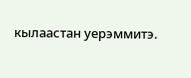кылаастан уерэммитэ.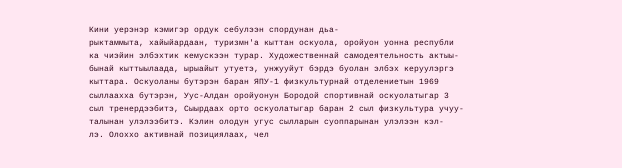Кини уерэнэр кэмигэр ордук себулээн спордунан дьа-
рыктаммыта, хайыйардаан, туризмн'а кыттан оскуола, оройуон уонна республи
ка чиэйин элбэхтик кемускээн турар. Художественнай самодеятельность актыы-
бынай кыттыылаада, ырыайыт утуетэ, унжууйут бэрдэ буолан элбэх керуулэргэ
кыттара. Оскуоланы бутэрэн баран ЯПУ-1 физкультурнай отделениетын 1969
сыллаахха бутэрэн, Уус-Алдан оройуонун Бородой спортивнай оскуолатыгар 3
сыл тренердээбитэ, Сыырдаах орто оскуолатыгар баран 2 сыл физкультура учуу-
талынан улэлээбитэ. Кэлин олодун угус сылларын суоппарынан улэлээн кэл-
лэ. Олоххо активнай позициялаах, чел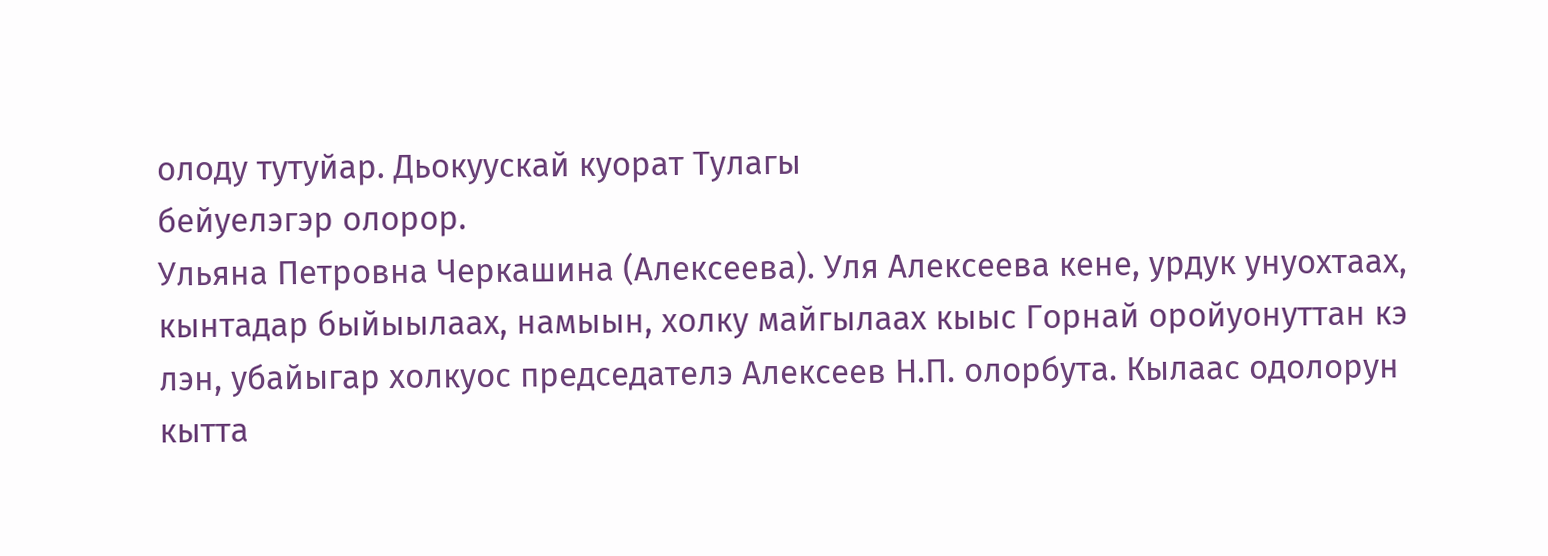олоду тутуйар. Дьокуускай куорат Тулагы
бейуелэгэр олорор.
Ульяна Петровна Черкашина (Алексеева). Уля Алексеева кене, урдук унуохтаах,
кынтадар быйыылаах, намыын, холку майгылаах кыыс Горнай оройуонуттан кэ
лэн, убайыгар холкуос председателэ Алексеев Н.П. олорбута. Кылаас одолорун
кытта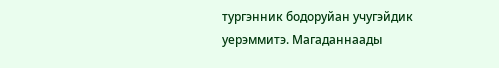тургэнник бодоруйан учугэйдик уерэммитэ. Магаданнаады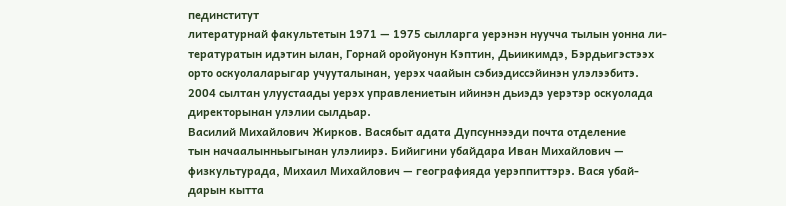пединститут
литературнай факультетын 1971 — 1975 сылларга уерэнэн нуучча тылын уонна ли-
тературатын идэтин ылан, Горнай оройуонун Кэптин, Дьиикимдэ, Бэрдьигэстээх
орто оскуолаларыгар учууталынан, уерэх чаайын сэбиэдиссэйинэн улэлээбитэ.
2004 сылтан улуустаады уерэх управлениетын ийинэн дьиэдэ уерэтэр оскуолада
директорынан улэлии сылдьар.
Василий Михайлович Жирков. Васябыт адата Дупсуннээди почта отделение
тын начаалынньыгынан улэлиирэ. Бийигини убайдара Иван Михайлович —
физкультурада, Михаил Михайлович — географияда уерэппиттэрэ. Вася убай-
дарын кытта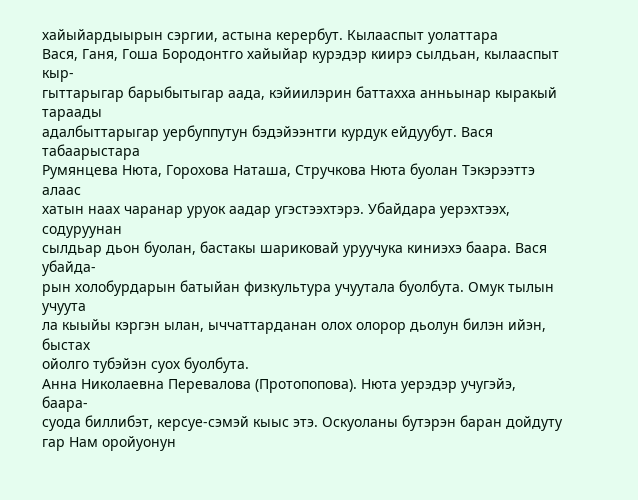хайыйардыырын сэргии, астына керербут. Кылааспыт уолаттара
Вася, Ганя, Гоша Бородонтго хайыйар курэдэр киирэ сылдьан, кылааспыт кыр-
гыттарыгар барыбытыгар аада, кэйиилэрин баттахха анньынар кыракый тараады
адалбыттарыгар уербуппутун бэдэйээнтги курдук ейдуубут. Вася табаарыстара
Румянцева Нюта, Горохова Наташа, Стручкова Нюта буолан Тэкэрээттэ алаас
хатын наах чаранар уруок аадар угэстээхтэрэ. Убайдара уерэхтээх, содуруунан
сылдьар дьон буолан, бастакы шариковай уруучука киниэхэ баара. Вася убайда-
рын холобурдарын батыйан физкультура учуутала буолбута. Омук тылын учуута
ла кыыйы кэргэн ылан, ыччаттарданан олох олорор дьолун билэн ийэн, быстах
ойолго тубэйэн суох буолбута.
Анна Николаевна Перевалова (Протопопова). Нюта уерэдэр учугэйэ, баара-
суода биллибэт, керсуе-сэмэй кыыс этэ. Оскуоланы бутэрэн баран дойдуту
гар Нам оройуонун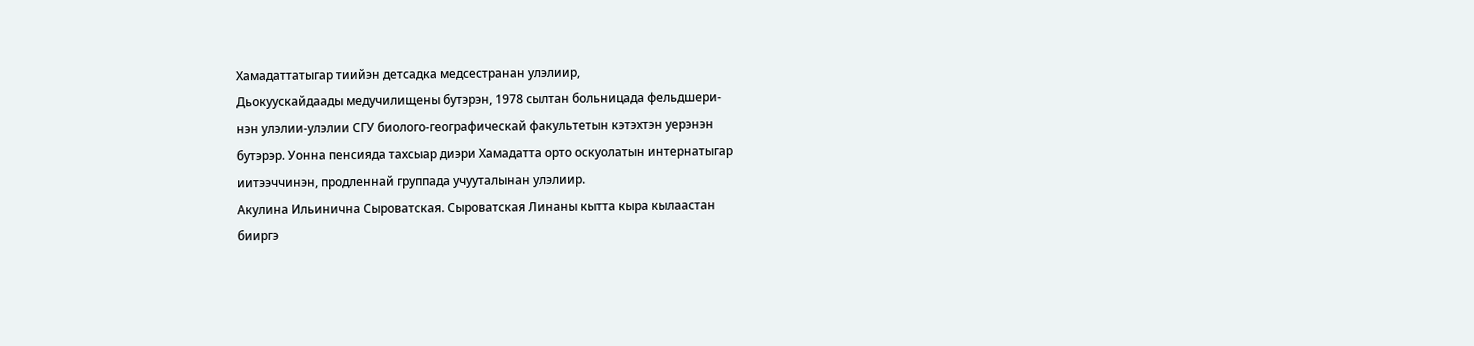Хамадаттатыгар тиийэн детсадка медсестранан улэлиир,
Дьокуускайдаады медучилищены бутэрэн, 1978 сылтан больницада фельдшери-
нэн улэлии-улэлии СГУ биолого-географическай факультетын кэтэхтэн уерэнэн
бутэрэр. Уонна пенсияда тахсыар диэри Хамадатта орто оскуолатын интернатыгар
иитээччинэн, продленнай группада учууталынан улэлиир.
Акулина Ильинична Сыроватская. Сыроватская Линаны кытта кыра кылаастан
бииргэ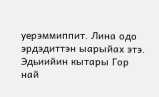уерэммиппит. Лина одо эрдэдиттэн ыарыйах этэ. Эдьиийин кытары Гор
най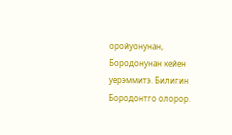оройуонунан, Бородонунан кейен уерэммитэ. Билигин Бородонтго олорор.